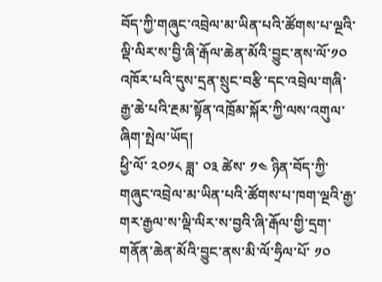བོད་ཀྱི་གཞུང་འབྲེལ་མ་ཡིན་པའི་ཚོགས་པ་ལྔའི་ལྡི་ལིར་ས་བྱི་ཞི་རྒོལ་ཆེན་མོའི་བྱུང་ནས་ལོ་༡༠ འཁོར་པའི་དུས་དྲན་སྲུང་བརྩི་དང་འབྲེལ་གཞི་རྒྱ་ཆེ་པའི་རྔམ་སྟོན་འཁྲོམ་སྐོར་ཀྱི་ལས་འགུལ་ཞིག་སྤེལ་ཡོད།
ཕྱི་ལོ་ ༢༠༡༨ ཟླ་ ༠༣ ཚེས་ ༡༤ ཉིན་བོད་ཀྱི་གཞུང་འབྲེལ་མ་ཡིན་པའི་ཚོགས་པ་ཁག་ལྔའི་རྒྱ་གར་རྒྱལ་ས་ལྡི་ལིར་ས་བྱའི་ཞི་རྒོལ་གྱི་དྲག་གནོན་ཆེན་མོའི་བྱུང་ནས་མི་ལོ་ཧྲིལ་པོ་ ༡༠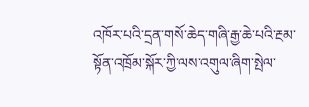འཁོར་པའི་དྲན་གསོ་ཆེད་གཞི་རྒྱ་ཆེ་པའི་རྔམ་སྟོན་འཁྲོམ་སྐོར་ཀྱི་ལས་འགུལ་ཞིག་སྤེལ་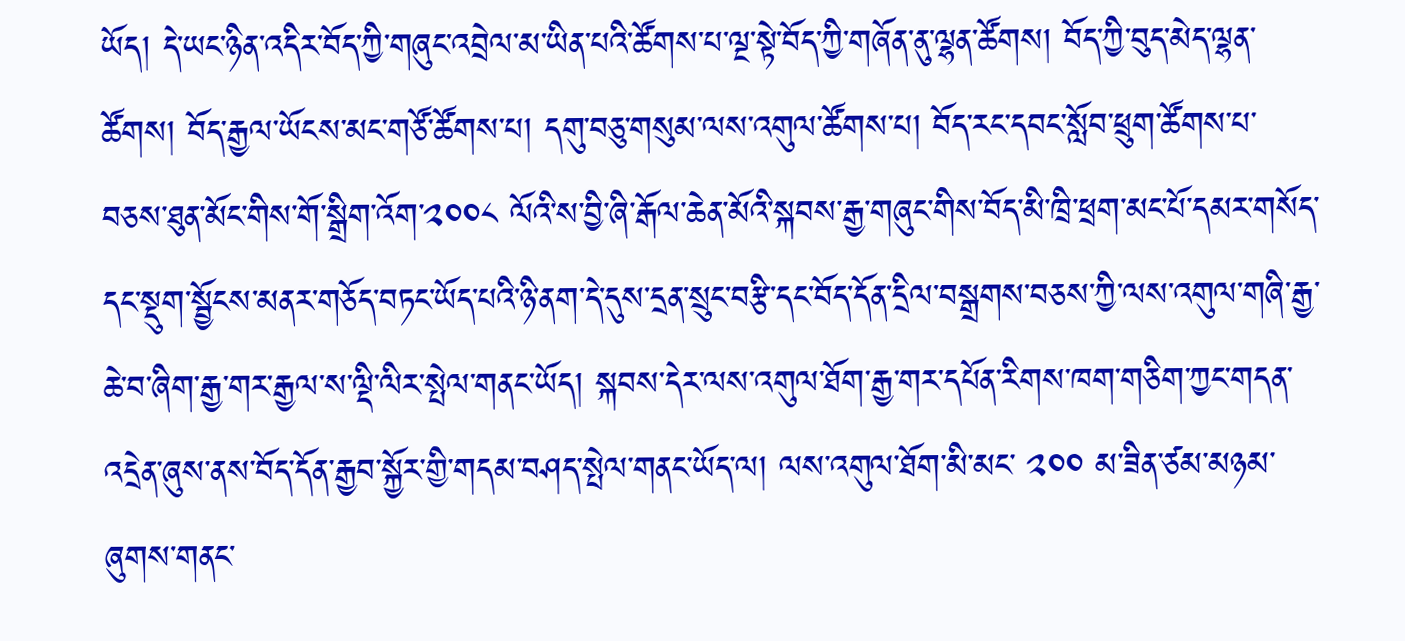ཡོད། དེ་ཡང་ཉིན་འདིར་བོད་ཀྱི་གཞུང་འབྲེལ་མ་ཡིན་པའི་ཚོགས་པ་ལྔ་སྟེ་བོད་ཀྱི་གཞོན་ནུ་ལྷན་ཚོགས། བོད་ཀྱི་བུད་མེད་ལྷན་ཚོགས། བོད་རྒྱལ་ཡོངས་མང་གཙོ་ཚོགས་པ། དགུ་བཅུ་གསུམ་ལས་འགུལ་ཚོགས་པ། བོད་རང་དབང་སློབ་ཕྲུག་ཚོགས་པ་བཅས་ཐུན་མོང་གིས་གོ་སྒྲིག་འོག་༢༠༠༨ ལོའི་ས་བྱི་ཞི་རྒོལ་ཆེན་མོའི་སྐབས་རྒྱ་གཞུང་གིས་བོད་མི་ཁྲི་ཕྲག་མང་པོ་དམར་གསོད་དང་སྡུག་སྦྱོངས་མནར་གཅོད་བཏང་ཡོད་པའི་ཉི་ནག་དེ་དུས་དྲན་སྲུང་བརྩི་དང་བོད་དོན་དྲིལ་བསྒྲགས་བཅས་ཀྱི་ལས་འགུལ་གཞི་རྒྱ་ཆེ་བ་ཞིག་རྒྱ་གར་རྒྱལ་ས་ལྡི་ལིར་སྤེལ་གནང་ཡོད། སྐབས་དེར་ལས་འགུལ་ཐོག་རྒྱ་གར་དཔོན་རིགས་ཁག་གཅིག་ཀྱང་གདན་འདྲེན་ཞུས་ནས་བོད་དོན་རྒྱབ་སྐྱོར་གྱི་གདམ་བཤད་སྤེལ་གནང་ཡོད་ལ། ལས་འགུལ་ཐོག་མི་མང་ ༢༠༠ མ་ཟིན་ཙམ་མཉམ་ཞུགས་གནང་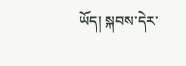ཡོད། སྐབས་དེར་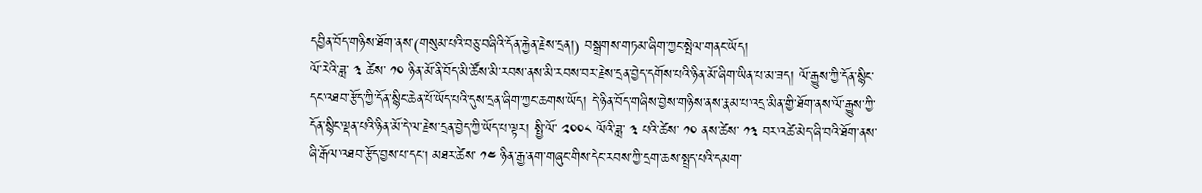དབྱིན་བོད་གཉིས་ཐོག་ནས་(གསུམ་པའི་བཅུ་བཞིའི་དོན་རྐྱེན་རྗེས་དྲན།) བསྒྲགས་གཏམ་ཞིག་ཀྱང་སྤེལ་གནང་ཡོད།
ལོ་རེའི་ཟླ་ ༣ ཚེས་ ༡༠ ཉིན་མོ་ནི་བོད་མི་ཚོས་མི་རབས་ནས་མི་རབས་བར་རྗེས་དྲན་བྱེད་དགོས་པའི་ཉིན་མོ་ཞིག་ཡིན་པ་མ་ཟད། ལོ་རྒྱུས་ཀྱི་དོན་སྙིང་དང་འཐབ་རྩོད་ཀྱི་དོན་སྙིང་ཆེན་པོ་ཡོད་པའི་དུས་དྲན་ཞིག་ཀྱང་ཆགས་ཡོད། དེ་ཉིན་བོད་གཞིས་བྱེས་གཉིས་ནས་རྣམ་པ་འདྲ་མིན་གྱི་ཐོག་ནས་ལོ་རྒྱུས་ཀྱི་དོན་སྙིང་ལྡན་པའི་ཉིན་མོ་དེ་ལ་རྗེས་དྲན་བྱེད་ཀྱི་ཡོད་པ་ལྟར། སྤྱི་ལོ་ ༢༠༠༨ ལོའི་ཟླ་ ༣ པའི་ཚེས་ ༡༠ ནས་ཚེས་ ༡༣ བར་འཚེ་མེད་ཞི་བའི་ཐོག་ནས་ཞི་རྒོལ་འཐབ་རྩོད་བྱས་པ་དང། མཐར་ཚེས་ ༡༤ ཉིན་རྒྱ་ནག་གཞུང་གིས་དེང་རབས་ཀྱི་དྲག་ཆས་སྤྲད་པའི་དམག་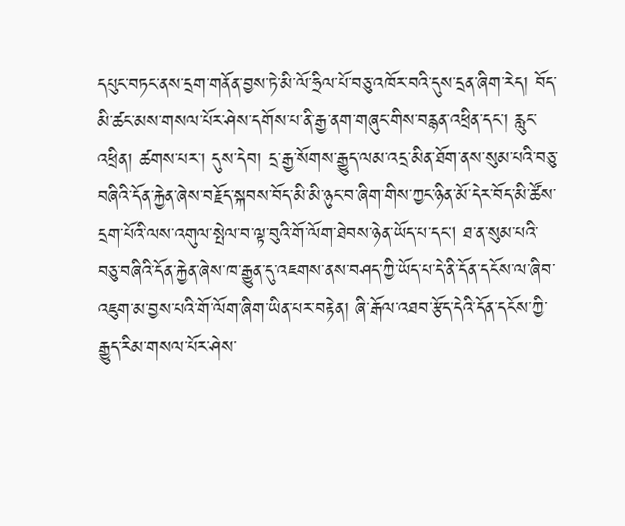དཔུང་བཏང་ནས་དྲག་གནོན་བྱས་ཏེ་མི་ལོ་ཧྲིལ་པོ་བཅུ་འཁོར་བའི་དུས་དྲན་ཞིག་རེད། བོད་མི་ཚང་མས་གསལ་པོར་ཤེས་དགོས་པ་ནི་རྒྱ་ནག་གཞུང་གིས་བརྙན་འཕྲིན་དང་། རླུང་འཕྲིན། ཚགས་པར་། དུས་དེབ། དྲ་རྒྱ་སོགས་རྒྱུད་ལམ་འདྲ་མིན་ཐོག་ནས་སུམ་པའི་བཅུ་བཞིའི་དོན་རྐྱེན་ཞེས་བརྗོད་སྐབས་བོད་མི་མི་ཉུང་བ་ཞིག་གིས་ཀྱང་ཉིན་མོ་དེར་བོད་མི་ཚོས་དྲག་པོའི་ལས་འགུལ་སྤེལ་བ་ལྟ་བུའི་གོ་ལོག་ཐེབས་ཉེན་ཡོད་པ་དང། ཐ་ན་སུམ་པའི་བཅུ་བཞིའི་དོན་རྐྱེན་ཞེས་ཁ་རྒྱུན་དུ་འཇགས་ནས་བཤད་ཀྱི་ཡོད་པ་དེ་ནི་དོན་དངོས་ལ་ཞིབ་འཇུག་མ་བྱས་པའི་གོ་ལོག་ཞིག་ཡིན་པར་བརྟེན། ཞི་རྒོལ་འཐབ་རྩོད་དེའི་དོན་དངོས་ཀྱི་རྒྱུད་རིམ་གསལ་པོར་ཤེས་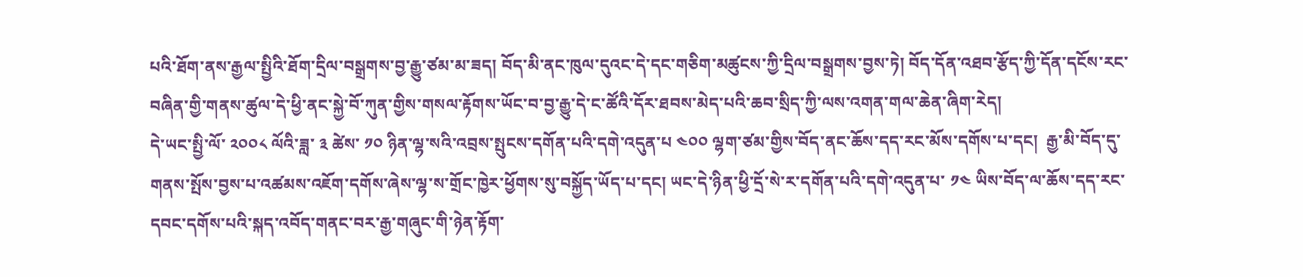པའི་ཐོག་ནས་རྒྱལ་སྤྱིའི་ཐོག་དྲིལ་བསྒྲགས་བྱ་རྒྱུ་ཙམ་མ་ཟད། བོད་མི་ནང་ཁུལ་དུའང་དེ་དང་གཅིག་མཚུངས་ཀྱི་དྲིལ་བསྒྲགས་བྱས་ཏེ། བོད་དོན་འཐབ་རྩོད་ཀྱི་དོན་དངོས་རང་བཞིན་གྱི་གནས་ཚུལ་དེ་ཕྱི་ནང་སྐྱེ་བོ་ཀུན་གྱིས་གསལ་རྟོགས་ཡོང་བ་བྱ་རྒྱུ་དེ་ང་ཚོའི་དོར་ཐབས་མེད་པའི་ཆབ་སྲིད་ཀྱི་ལས་འགན་གལ་ཆེན་ཞིག་རེད།
དེ་ཡང་སྤྱི་ལོ་ ༢༠༠༨ ལོའི་ཟླ་ ༣ ཚེས་ ༡༠ ཉིན་ལྷ་སའི་འབྲས་སྤུངས་དགོན་པའི་དགེ་འདུན་པ ༤༠༠ ལྷག་ཙམ་གྱིས་བོད་ནང་ཆོས་དད་རང་མོས་དགོས་པ་དང།  རྒྱ་མི་བོད་དུ་གནས་སྤོས་བྱས་པ་འཚམས་འཇོག་དགོས་ཞེས་ལྷ་ས་གྲོང་ཁྱེར་ཕྱོགས་སུ་བསྐྱོད་ཡོད་པ་དང། ཡང་དེ་ཉིན་ཕྱི་དྲོ་སེ་ར་དགོན་པའི་དགེ་འདུན་པ་ ༡༤ ཡིས་བོད་ལ་ཆོས་དད་རང་དབང་དགོས་པའི་སྐད་འབོད་གནང་བར་རྒྱ་གཞུང་གི་ཉེན་རྟོག་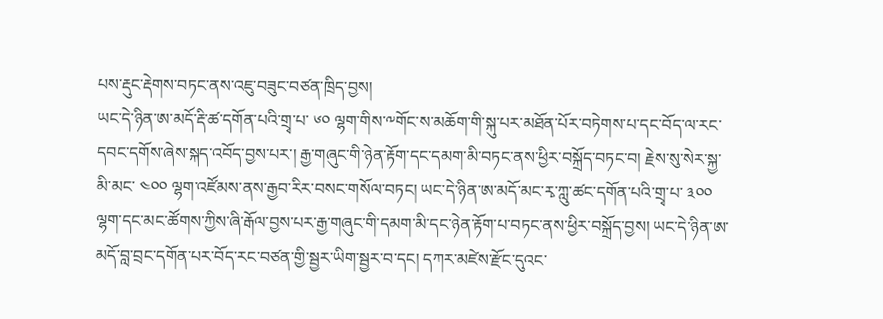པས་རྡུང་རྡེགས་བཏང་ནས་འཇུ་བཟུང་བཙན་ཁྲིད་བྱས།
ཡང་དེ་ཉིན་ཨ་མདོ་རྡི་ཚ་དགོན་པའི་གྲྭ་པ་ ༦༠ ལྷག་གིས་༸གོང་ས་མཆོག་གི་སྐུ་པར་མཐོན་པོར་བཏེགས་པ་དང་བོད་ལ་རང་དབང་དགོས་ཞེས་སྐད་འབོད་བྱས་པར་། རྒྱ་གཞུང་གི་ཉེན་རྟོག་དང་དམག་མི་བཏང་ནས་ཕྱིར་བསྐྲོད་བཏང་བ། རྗེས་སུ་སེར་སྐྱ་མི་མང་ ༤༠༠ ལྷག་འཛོམས་ནས་རྒྱབ་རིར་བསང་གསོལ་བཏང། ཡང་དེ་ཉིན་ཨ་མདོ་མང་རྭ་ཀླུ་ཚང་དགོན་པའི་གྲྭ་པ་ ༣༠༠ ལྷག་དང་མང་ཚོགས་ཀྱིས་ཞི་རྒོལ་བྱས་པར་རྒྱ་གཞུང་གི་དམག་མི་དང་ཉེན་རྟོག་པ་བཏང་ནས་ཕྱིར་བསྐྲོད་བྱས། ཡང་དེ་ཉིན་ཨ་མདོ་བླ་བྲང་དགོན་པར་བོད་རང་བཙན་གྱི་སྦྱར་ཡིག་སྦྱར་བ་དང། དཀར་མཛེས་རྫོང་དུའང་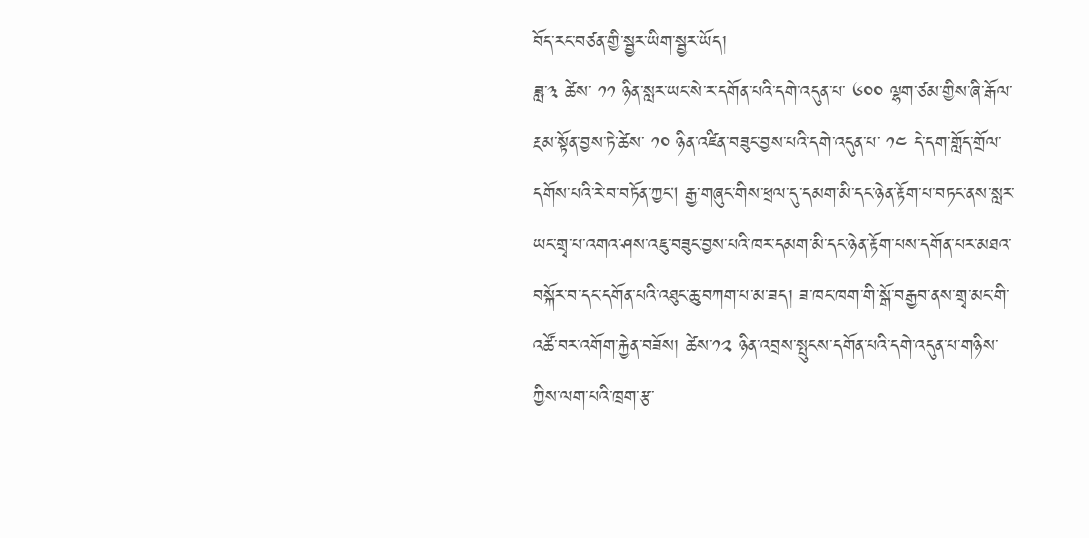བོད་རང་བཙན་གྱི་སྦྱར་ཡིག་སྦྱར་ཡོད།
ཟླ་༣ ཚེས་ ༡༡ ཉིན་སླར་ཡང་སེ་ར་དགོན་པའི་དགེ་འདུན་པ་ ༦༠༠ ལྷག་ཙམ་གྱིས་ཞི་རྒོལ་རྔམ་སྟོན་བྱས་ཏེ་ཚེས་ ༡༠ ཉིན་འཛིན་བཟུང་བྱས་པའི་དགེ་འདུན་པ་ ༡༤ དེ་དག་གློད་གྲོལ་དགོས་པའི་རེ་བ་བཏོན་ཀྱང། རྒྱ་གཞུང་གིས་ཕྲལ་དུ་དམག་མི་དང་ཉེན་རྟོག་པ་བཏང་ནས་སླར་ཡང་གྲྭ་པ་འགའ་ཤས་འཇུ་བཟུང་བྱས་པའི་ཁར་དམག་མི་དང་ཉེན་རྟོག་པས་དགོན་པར་མཐའ་བསྐོར་བ་དང་དགོན་པའི་འཐུང་ཆུ་བཀག་པ་མ་ཟད། ཟ་ཁང་ཁག་གི་སྒོ་བརྒྱབ་ནས་གྲྭ་མང་གི་འཚོ་བར་འགོག་རྐྱེན་བཟོས། ཚེས་༡༢ ཉིན་འབྲས་སྤུངས་དགོན་པའི་དགེ་འདུན་པ་གཉིས་ཀྱིས་ལག་པའི་ཁྲག་རྩ་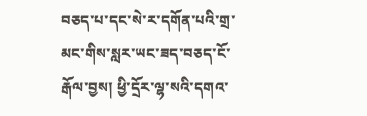བཅད་པ་དང་སེ་ར་དགོན་པའི་གྲ་མང་གིས་སླར་ཡང་ཟད་བཅད་ངོ་རྒོལ་བྱས། ཕྱི་དྲོར་ལྷ་སའི་དགའ་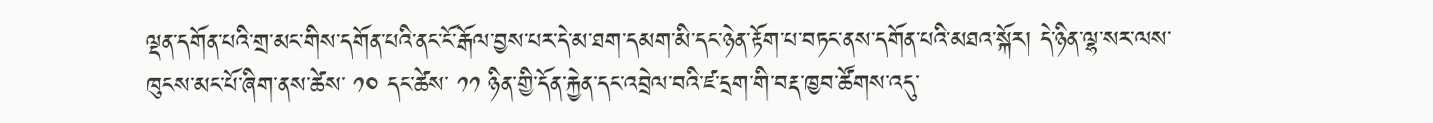ལྡན་དགོན་པའི་གྲ་མང་གིས་དགོན་པའི་ནང་ངོ་རྒོལ་བྱས་པར་དེ་མ་ཐག་དམག་མི་དང་ཉེན་རྟོག་པ་བཏང་ནས་དགོན་པའི་མཐའ་སྐོར། དེ་ཉིན་ལྷ་སར་ལས་ཁུངས་མང་པོ་ཞིག་ནས་ཚེས་ ༡༠ དང་ཚེས་ ༡༡ ཉིན་གྱི་དོན་རྐྱེན་དང་འབྲེལ་བའི་ཛ་དྲག་གི་བརྡ་ཁྱབ་ཚོགས་འདུ་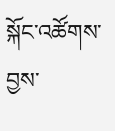སྐོང་འཚོགས་བྱས་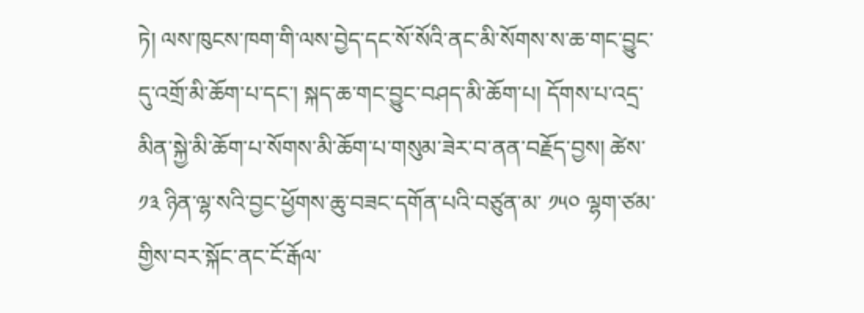ཏེ། ལས་ཁུངས་ཁག་གི་ལས་བྱེད་དང་སོ་སོའི་ནང་མི་སོགས་ས་ཆ་གང་བྱུང་དུ་འགྲོ་མི་ཆོག་པ་དང་། སྐད་ཆ་གང་བྱུང་བཤད་མི་ཆོག་པ། དོགས་པ་འདྲ་མིན་སྐྱེ་མི་ཆོག་པ་སོགས་མི་ཆོག་པ་གསུམ་ཟེར་བ་ནན་བརྗོད་བྱས། ཚེས་ ༡༣ ཉིན་ལྷ་སའི་བྱང་ཕྱོགས་ཆུ་བཟང་དགོན་པའི་བཙུན་མ་ ༡༥༠ ལྷག་ཙམ་གྱིས་བར་སྐོང་ནང་ངོ་རྒོལ་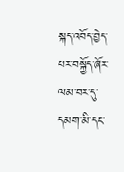སྐད་འབོད་བྱེད་པར་བསྐྱོད་ཞོར་ལམ་བར་དུ་དམག་མི་དང་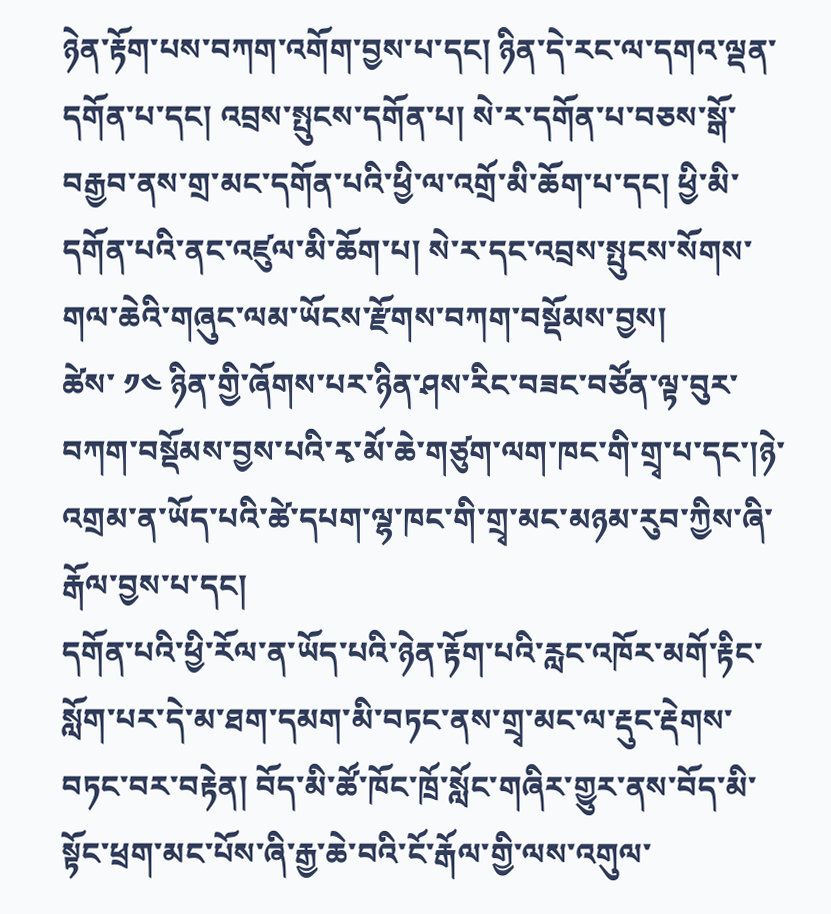ཉེན་རྟོག་པས་བཀག་འགོག་བྱས་པ་དང། ཉིན་དེ་རང་ལ་དགའ་ལྡན་དགོན་པ་དང། འབྲས་སྤུངས་དགོན་པ། སེ་ར་དགོན་པ་བཅས་སྒོ་བརྒྱབ་ནས་གྲ་མང་དགོན་པའི་ཕྱི་ལ་འགྲོ་མི་ཆོག་པ་དང། ཕྱི་མི་དགོན་པའི་ནང་འཛུལ་མི་ཆོག་པ། སེ་ར་དང་འབྲས་སྤུངས་སོགས་གལ་ཆེའི་གཞུང་ལམ་ཡོངས་རྫོགས་བཀག་བསྡོམས་བྱས།
ཚེས་ ༡༤ ཉིན་གྱི་ཞོགས་པར་ཉིན་ཤས་རིང་བཟང་བཙོན་ལྟ་བུར་བཀག་བསྡོམས་བྱས་པའི་རྭ་མོ་ཆེ་གཙུག་ལག་ཁང་གི་གྲྭ་པ་དང་།ཉེ་འགྲམ་ན་ཡོད་པའི་ཚེ་དཔག་ལྷ་ཁང་གི་གྲྭ་མང་མཉམ་རུབ་ཀྱིས་ཞི་རྒོལ་བྱས་པ་དང།
དགོན་པའི་ཕྱི་རོལ་ན་ཡོད་པའི་ཉེན་རྟོག་པའི་རླང་འཁོར་མགོ་རྟིང་སློག་པར་དེ་མ་ཐག་དམག་མི་བཏང་ནས་གྲྭ་མང་ལ་རྡུང་རྡེགས་བཏང་བར་བརྟེན། བོད་མི་ཚོ་ཁོང་ཁྲོ་སློང་གཞིར་གྱུར་ནས་བོད་མི་སྟོང་ཕྲག་མང་པོས་ཞི་རྒྱ་ཆེ་བའི་ངོ་རྒོལ་གྱི་ལས་འགུལ་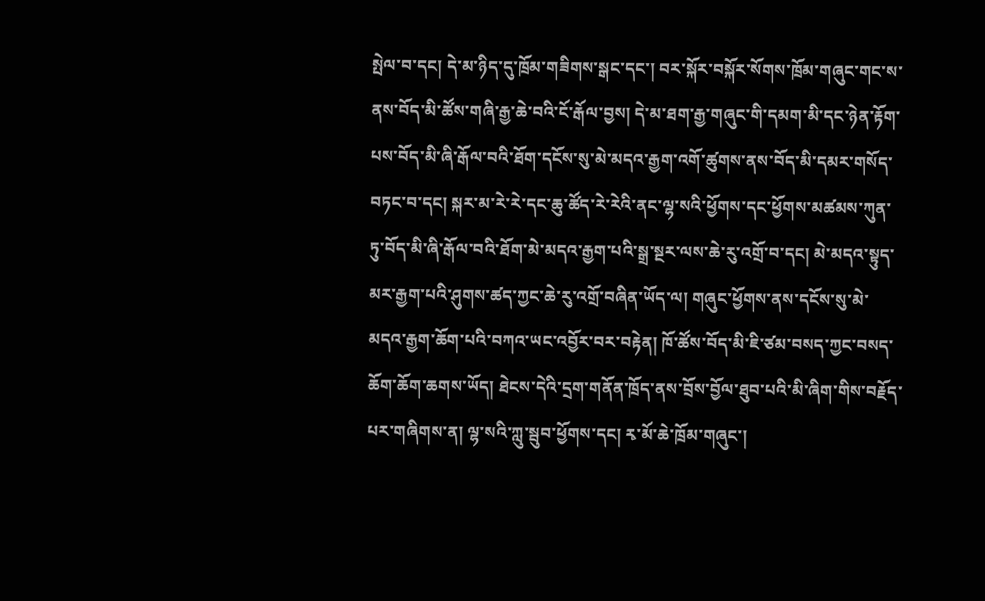སྤེལ་བ་དང། དེ་མ་ཉིད་དུ་ཁྲོམ་གཟིགས་སྒང་དང་། བར་སྐོར་བསྐོར་སོགས་ཁྲོམ་གཞུང་གང་ས་ནས་བོད་མི་ཚོས་གཞི་རྒྱ་ཆེ་བའི་ངོ་རྒོལ་བྱས། དེ་མ་ཐག་རྒྱ་གཞུང་གི་དམག་མི་དང་ཉེན་རྟོག་པས་བོད་མི་ཞི་རྒོལ་བའི་ཐོག་དངོས་སུ་མེ་མདའ་རྒྱག་འགོ་ཚུགས་ནས་བོད་མི་དམར་གསོད་བཏང་བ་དང། སྐར་མ་རེ་རེ་དང་ཆུ་ཚོད་རེ་རེའི་ནང་ལྷ་སའི་ཕྱོགས་དང་ཕྱོགས་མཚམས་ཀུན་ཏུ་བོད་མི་ཞི་རྒོལ་བའི་ཐོག་མེ་མདའ་རྒྱག་པའི་སྒྲ་སྔར་ལས་ཆེ་རུ་འགྲོ་བ་དང། མེ་མདའ་སྟུད་མར་རྒྱག་པའི་ཤུགས་ཚད་ཀྱང་ཆེ་རུ་འགྲོ་བཞིན་ཡོད་ལ། གཞུང་ཕྱོགས་ནས་དངོས་སུ་མེ་མདའ་རྒྱག་ཆོག་པའི་བཀའ་ཡང་འབྱོར་བར་བརྟེན། ཁོ་ཚོས་བོད་མི་ཇི་ཙམ་བསད་ཀྱང་བསད་ཆོག་ཆོག་ཆགས་ཡོད། ཐེངས་དེའི་དྲག་གནོན་ཁྲོད་ནས་བྲོས་བྱོལ་ཐུབ་པའི་མི་ཞིག་གིས་བརྗོད་པར་གཞིགས་ན། ལྷ་སའི་ཀླུ་སྦུབ་ཕྱོགས་དང། རྭ་མོ་ཆེ་ཁྲོམ་གཞུང་།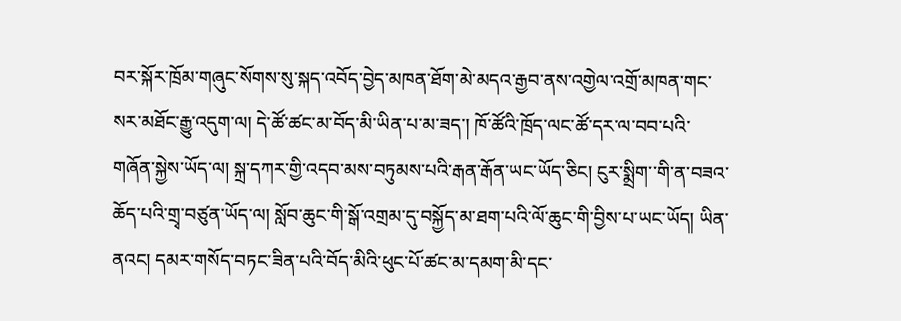བར་སྐོར་ཁྲོམ་གཞུང་སོགས་སུ་སྐད་འབོད་བྱེད་མཁན་ཐོག་མེ་མདའ་རྒྱབ་ནས་འགྱེལ་འགྲོ་མཁན་གང་སར་མཐོང་རྒྱུ་འདུག་ལ། དེ་ཚོ་ཚང་མ་བོད་མི་ཡིན་པ་མ་ཟད་། ཁོ་ཚོའི་ཁྲོད་ལང་ཚོ་དར་ལ་བབ་པའི་གཞོན་སྐྱེས་ཡོད་ལ། སྐྲ་དཀར་གྱི་འདབ་མས་བཏུམས་པའི་རྒན་རྒོན་ཡང་ཡོད་ཅིང། ངུར་སྨྲིག་་གི་ན་བཟའ་ཆོད་པའི་གྲྭ་བཙུན་ཡོད་ལ། སློབ་ཆུང་གི་སྒོ་འགྲམ་དུ་བསྐྱོད་མ་ཐག་པའི་ལོ་ཆུང་གི་བྱིས་པ་ཡང་ཡོད། ཡིན་ནའང། དམར་གསོད་བཏང་ཟིན་པའི་བོད་མིའི་ཕུང་པོ་ཚང་མ་དམག་མི་དང་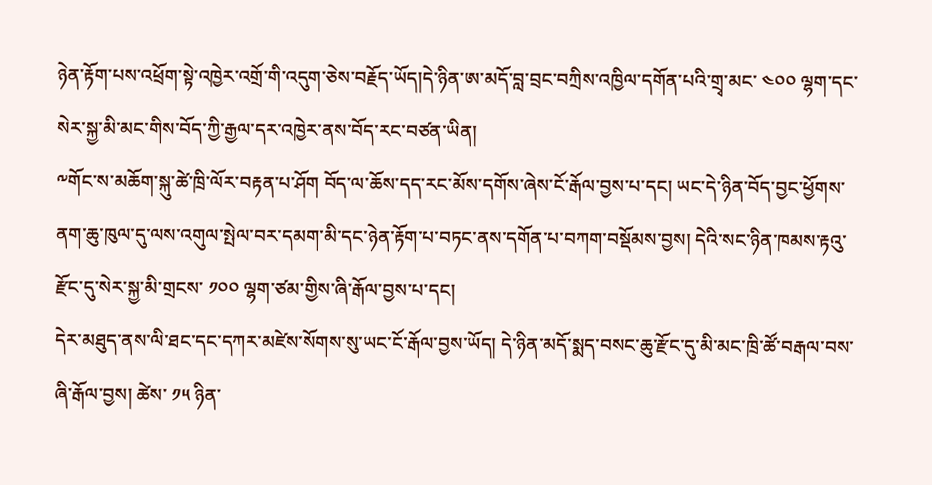ཉེན་རྟོག་པས་འཕྲོག་སྟེ་འཁྱེར་འགྲོ་གི་འདུག་ཅེས་བརྗོད་ཡོད།དེ་ཉིན་ཨ་མདོ་བླ་བྲང་བཀྲིས་འཁྱིལ་དགོན་པའི་གྲྭ་མང་ ༤༠༠ ལྷག་དང་སེར་སྐྱ་མི་མང་གིས་བོད་ཀྱི་རྒྱལ་དར་འཁྱེར་ནས་བོད་རང་བཙན་ཡིན།
༸གོང་ས་མཆོག་སྐུ་ཚེ་ཁྲི་ལོར་བརྟན་པ་ཤོག བོད་ལ་ཆོས་དད་རང་མོས་དགོས་ཞེས་ངོ་རྒོལ་བྱས་པ་དང། ཡང་དེ་ཉིན་བོད་བྱང་ཕྱོགས་ནག་ཆུ་ཁུལ་དུ་ལས་འགུལ་སྤེལ་བར་དམག་མི་དང་ཉེན་རྟོག་པ་བཏང་ནས་དགོན་པ་བཀག་བསྡོམས་བྱས། དེའི་སང་ཉིན་ཁམས་རྟའུ་རྫོང་དུ་སེར་སྐྱ་མི་གྲངས་ ༡༠༠ ལྷག་ཙམ་གྱིས་ཞི་རྒོལ་བྱས་པ་དང།
དེར་མཐུད་ནས་ལི་ཐང་དང་དཀར་མཛེས་སོགས་སུ་ཡང་ངོ་རྒོལ་བྱས་ཡོད། དེ་ཉིན་མདོ་སྨད་བསང་ཆུ་རྫོང་དུ་མི་མང་ཁྲི་ཚོ་བརྒལ་བས་ཞི་རྒོལ་བྱས། ཚེས་ ༡༥ ཉིན་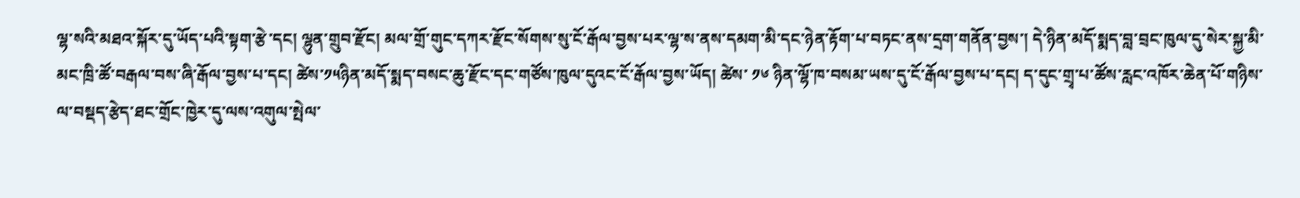ལྷ་སའི་མཐའ་སྐོར་དུ་ཡོད་པའི་སྟག་རྩེ་དང། ལྷུན་གྲུབ་རྫོང། མལ་གྲོ་གུང་དཀར་རྫོང་སོགས་སུ་ངོ་རྒོལ་བྱས་པར་ལྷ་ས་ནས་དམག་མི་དང་ཉེན་རྟོག་པ་བཏང་ནས་དྲག་གནོན་བྱས་། དེ་ཉིན་མདོ་སྨད་བླ་བྲང་ཁུལ་དུ་སེར་སྐྱ་མི་མང་ཁྲི་ཚོ་བརྒལ་བས་ཞི་རྒོལ་བྱས་པ་དང། ཚེས་༡༥ཉིན་མདོ་སྨད་བསང་ཆུ་རྫོང་དང་གཙོས་ཁུལ་དུའང་ངོ་རྒོལ་བྱས་ཡོད། ཚེས་ ༡༦ ཉིན་ལྷོ་ཁ་བསམ་ཡས་དུ་ངོ་རྒོལ་བྱས་པ་དང། ད་དུང་གྲྭ་པ་ཚོས་རླང་འཁོར་ཆེན་པོ་གཉིས་ལ་བསྡད་རྩེད་ཐང་གྲོང་ཁྱེར་དུ་ལས་འགུལ་སྤེལ་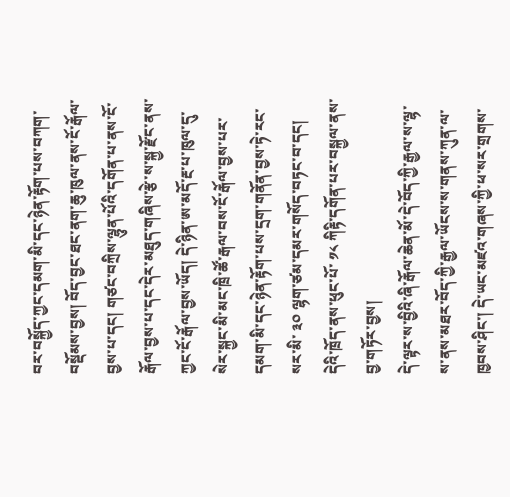བར་བསྐྱོད་ཀྱང་དམག་མི་དང་ཉེན་རྟོག་པས་བཀག་བསྡོམས་བྱས། བོད་བྱང་ཐང་ནག་ཆུ་ཁུལ་ནས་ངོ་རྒོལ་བྱས་པ་དང། གཙང་བཀྲིས་ལྷུན་པོའི་དགོན་པ་ནས་ངོ་རྒོལ་བྱས་པ་དང་དེར་མཐུད་གཞིས་རྩེ་ས་སྐྱ་རྫོང་ནས་ཀྱང་ངོ་རྒོལ་བྱས་ཡོད། དེ་ཉིན་ཨ་མདོ་རྔ་པ་ཁུལ་དུ་སེར་སྐྱང་མི་མང་ཁྲི་ཚོ་རྒལ་བས་ངོ་རྒོལ་བྱས་པར་དམག་མི་དང་ཉེན་རྟོག་པས་དྲག་གནོན་བྱས་ཏེ་རང་སར་མི་ ༣༠ ལྷག་ཙམ་དམར་གསོད་བཏང་བ་དང། དེའི་ཁྲོད་ནས་ཕུང་པོ་ ༡༨ ཀིརྟི་དགོན་པར་བསྐྱལ་ནས་བྱ་གཏོར་བྱས།
དེ་ལྟར་ས་བྱིའི་ཞི་རྒོལ་ཆེན་མོ་དེ་བོད་ཀྱི་རྒྱལ་ས་ལྷ་ས་ནས་མཐར་བོད་ཀྱི་རྒྱལ་ཡོངས་ས་གནས་ཀུན་ལ་ཁྱབས་ཤིང་། དེ་ཡང་མཛའ་གཞས་ཀྱི་ཕ་སར་གྲགས་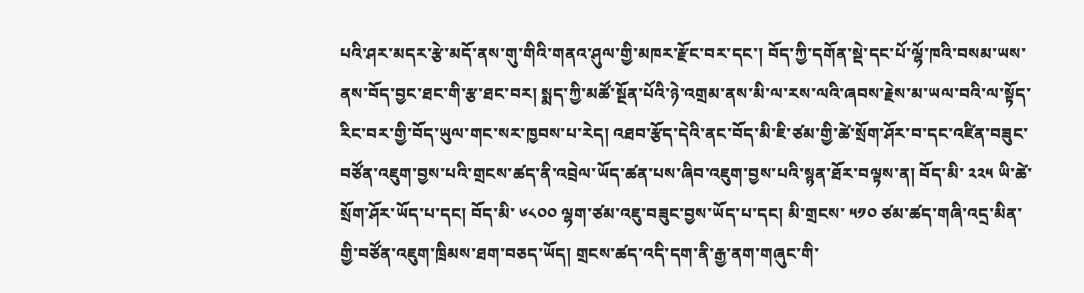པའི་ཤར་མདར་རྩེ་མདོ་ནས་གུ་གིའི་གནའ་ཤུལ་གྱི་མཁར་རྫོང་བར་དང་། བོད་ཀྱི་དགོན་སྡེ་དང་པོ་ལྷོ་ཁའི་བསམ་ཡས་ནས་བོད་བྱང་ཐང་གི་རྩ་ཐང་བར། སྨད་ཀྱི་མཚོ་སྔོན་པོའི་ཉེ་འགྲམ་ནས་མི་ལ་རས་ལའི་ཞབས་རྗེས་མ་ཡལ་བའི་ལ་སྟོད་རིང་བར་གྱི་བོད་ཡུལ་གང་སར་ཁྱབས་པ་རེད། འཐབ་རྩོད་དེའི་ནང་བོད་མི་ཇི་ཙམ་གྱི་ཚེ་སྲོག་ཤོར་བ་དང་འཛིན་བཟུང་བཙོན་འཇུག་བྱས་པའི་གྲངས་ཚད་ནི་འབྲེལ་ཡོད་ཚན་པས་ཞིབ་འཇུག་བྱས་པའི་སྙན་ཐོར་བལྟས་ན། བོད་མི་ ༢༢༥ ཡི་ཚེ་སྲོག་ཤོར་ཡོད་པ་དང། བོད་མི་ ༦༨༠༠ ལྷག་ཙམ་འཇུ་བཟུང་བྱས་ཡོད་པ་དང། མི་གྲངས་ ༥༡༠ ཙམ་ཚད་གཞི་འདྲ་མིན་གྱི་བཙོན་འཇུག་ཁྲིམས་ཐག་བཅད་ཡོད། གྲངས་ཚད་འདི་དག་ནི་རྒྱ་ནག་གཞུང་གི་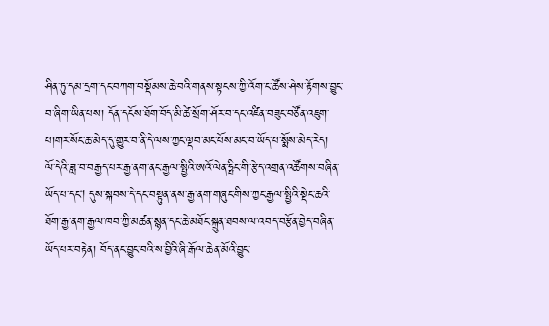ཤིན་ཏུ་དམ་དྲག་དང་བཀག་བསྡོམས་ཆེ་བའི་གནས་སྟངས་ཀྱི་འོག་ང་ཚོས་ཤེས་རྟོགས་བྱུང་བ་ཞིག་ཡིན་པས། དོན་དངོས་ཐོག་བོད་མི་ཚེ་སྲོག་ཤོར་བ་དང་འཛིན་བཟུང་བཙོན་འཇུག་པ།གར་སོང་ཆ་མེད་དུ་གྱུར་བ་ནི་དེ་ལས་ཀྱང་ལྡབ་མང་པོས་མང་བ་ཡོད་པ་སྨོས་མེད་རེད།
ལོ་དེའི་ཟླ་བ་བརྒྱད་པར་རྒྱ་ནག་ནང་རྒྱལ་སྤྱིའི་ཨའོ་ལེན་ཧྤིང་གི་རྩེད་འགྲན་འཚོགས་བཞིན་ཡོད་པ་དང། དུས་སྐབས་དེ་དང་བསྟུན་ནས་རྒྱ་ནག་གཞུང་གིས་ཀྱང་རྒྱལ་སྤྱིའི་སྡེང་ཆའི་ཐོག་རྒྱ་ནག་རྒྱལ་ཁབ་ཀྱི་མཚན་སྙན་དང་ཆེ་མཐོང་སྐྲུན་ཐབས་ལ་འབད་བརྩོན་བྱེད་བཞིན་ཡོད་པར་བརྟེན། བོད་ནང་བྱུང་བའི་ས་བྱིའི་ཞི་རྒོལ་ཆེན་མོའི་བྱུང་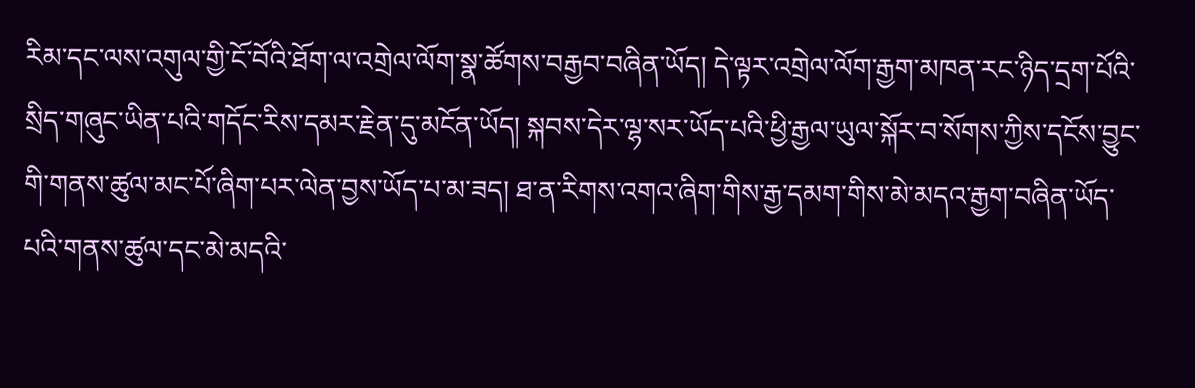རིམ་དང་ལས་འགུལ་གྱི་ངོ་བོའི་ཐོག་ལ་འགྲེལ་ལོག་སྣ་ཚོགས་བརྒྱབ་བཞིན་ཡོད། དེ་ལྟར་འགྲེལ་ལོག་རྒྱག་མཁན་རང་ཉིད་དྲག་པོའི་སྲིད་གཞུང་ཡིན་པའི་གདོང་རིས་དམར་རྗེན་དུ་མངོན་ཡོད། སྐབས་དེར་ལྷ་སར་ཡོད་པའི་ཕྱི་རྒྱལ་ཡུལ་སྐོར་བ་སོགས་ཀྱིས་དངོས་བྱུང་གི་གནས་ཚུལ་མང་པོ་ཞིག་པར་ལེན་བྱས་ཡོད་པ་མ་ཟད། ཐ་ན་རིགས་འགའ་ཞིག་གིས་རྒྱ་དམག་གིས་མེ་མདའ་རྒྱག་བཞིན་ཡོད་པའི་གནས་ཚུལ་དང་མེ་མདའི་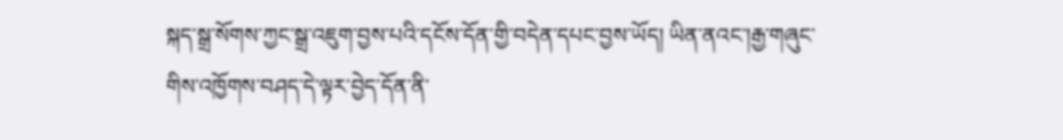སྐད་སྒྲ་སོགས་ཀྱང་སྒྲ་འཇུག་བྱས་པའི་དངོས་དོན་གྱི་བདེན་དཔང་བྱས་ཡོད། ཡིན་ནའང་།རྒྱ་གཞུང་གིས་འཁྱོགས་བཤད་དེ་ལྟར་བྱེད་དོན་ནི་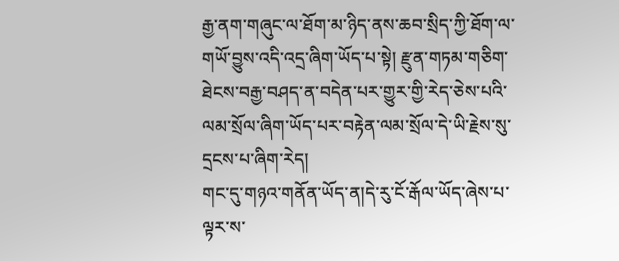རྒྱ་ནག་གཞུང་ལ་ཐོག་མ་ཉིད་ནས་ཆབ་སྲིད་ཀྱི་ཐོག་ལ་གཡོ་བྱུས་འདི་འདྲ་ཞིག་ཡོད་པ་སྟེ། རྫུན་གཏམ་གཅིག་ཐེངས་བརྒྱ་བཤད་ན་བདེན་པར་གྱུར་གྱི་རེད་ཅེས་པའི་ལམ་སྲོལ་ཞིག་ཡོད་པར་བརྟེན་ལམ་སྲོལ་དེ་ཡི་རྗེས་སུ་དྲངས་པ་ཞིག་རེད།
གང་དུ་གཉའ་གནོན་ཡོད་ན།དེ་རུ་ངོ་རྒོལ་ཡོད་ཞེས་པ་ལྟར་ས་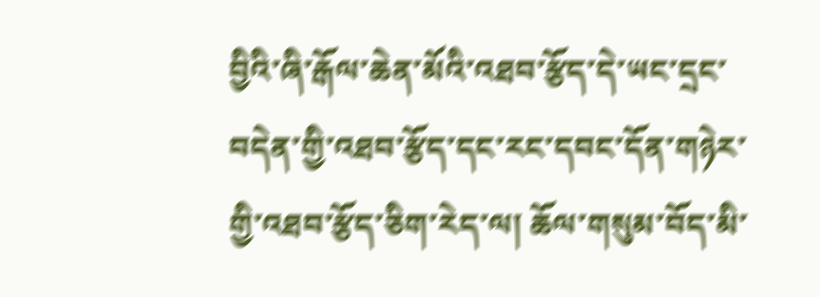བྱིའི་ཞི་རྒོལ་ཆེན་མོའི་འཐབ་རྩོད་དེ་ཡང་དྲང་བདེན་གྱི་འཐབ་རྩོད་དང་རང་དབང་དོན་གཉེར་གྱི་འཐབ་རྩོད་ཅིག་རེད་ལ། ཆོལ་གསུམ་བོད་མི་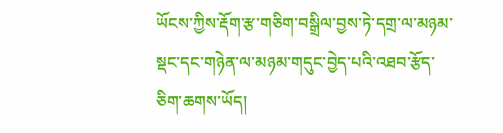ཡོངས་ཀྱིས་རྡོག་རྩ་གཅིག་བསྒྲིལ་བྱས་ཏེ་དགྲ་ལ་མཉམ་སྡང་དང་གཉེན་ལ་མཉམ་གདུང་བྱེད་པའི་འཐབ་རྩོད་ཅིག་ཆགས་ཡོད།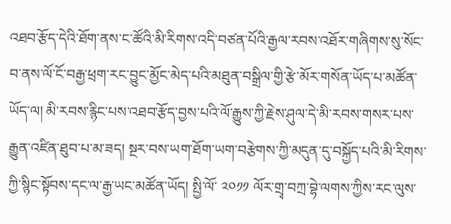འཐབ་རྩོད་དེའི་ཐོག་ནས་ང་ཚོའི་མི་རིགས་འདི་བཙན་པོའི་རྒྱལ་རབས་འཐོར་གཞིགས་སུ་སོང་བ་ནས་ལོ་ངོ་བརྒྱ་ཕྲག་རང་བྱུང་མྱོང་མེད་པའི་མཐུན་བསྒྲིལ་གྱི་རྩེ་མོར་གསོན་ཡོད་པ་མཚོན་ཡོད་ལ། མི་རབས་རྙིང་པས་འཐབ་རྩོད་བྱས་པའི་ལོ་རྒྱུས་ཀྱི་རྗེས་ཤུལ་དེ་མི་རབས་གསར་པས་རྒྱུན་འཛིན་ཐུབ་པ་མ་ཟད། སྔར་བས་ཡག་ཐོག་ཡག་བརྩེགས་ཀྱི་མདུན་དུ་བསྐྱོད་པའི་མི་རིགས་ཀྱི་སྙིང་སྟོབས་དང་ལ་རྒྱ་ཡང་མཚོན་ཡོད། སྤྱི་ལོ་ ༢༠༡༡ ལོར་གྲྭ་བཀྲ་བྷེ་ལགས་ཀྱིས་རང་ལུས་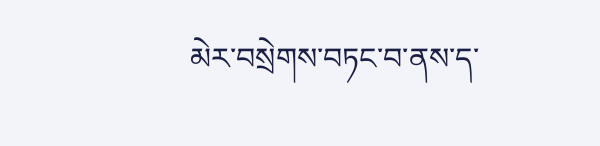མེར་བསྲེགས་བཏང་བ་ནས་ད་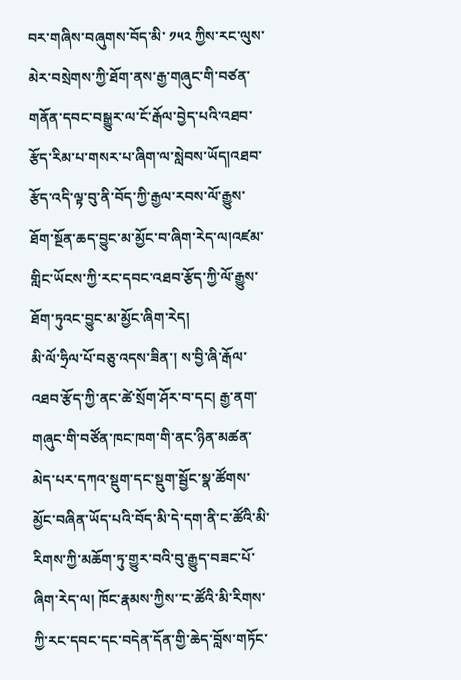བར་གཞིས་བཞུགས་བོད་མི་ ༡༥༢ ཀྱིས་རང་ལུས་མེར་བསྲེགས་ཀྱི་ཐོག་ནས་རྒྱ་གཞུང་གི་བཙན་གནོན་དབང་བསྒྱུར་ལ་ངོ་རྒོལ་བྱེད་པའི་འཐབ་རྩོད་རིམ་པ་གསར་པ་ཞིག་ལ་སླེབས་ཡོད།འཐབ་རྩོད་འདི་ལྟ་བུ་ནི་བོད་ཀྱི་རྒྱལ་རབས་ལོ་རྒྱུས་ཐོག་སྔོན་ཆད་བྱུང་མ་མྱོང་བ་ཞིག་རེད་ལ།འཛམ་གླིང་ཡོངས་ཀྱི་རང་དབང་འཐབ་རྩོད་ཀྱི་ལོ་རྒྱུས་ཐོག་ཏུའང་བྱུང་མ་མྱོང་ཞིག་རེད།
མི་ལོ་ཧྲིལ་པོ་བཅུ་འདས་ཟིན་། ས་བྱི་ཞི་རྒོལ་འཐབ་རྩོད་ཀྱི་ནང་ཚེ་སྲོག་ཤོར་བ་དང། རྒྱ་ནག་གཞུང་གི་བཙོན་ཁང་ཁག་གི་ནང་ཉིན་མཚན་མེད་པར་དཀའ་སྡུག་དང་སྡུག་སྦྱོང་སྣ་ཚོགས་མྱོང་བཞིན་ཡོད་པའི་བོད་མི་དེ་དག་ནི་ང་ཚོའི་མི་རིགས་ཀྱི་མཆོག་ཏུ་གྱུར་བའི་བུ་རྒྱུད་བཟང་པོ་ཞིག་རེད་ལ། ཁོང་རྣམས་ཀྱིས་་ང་ཚོའི་མི་རིགས་ཀྱི་རང་དབང་དང་བདེན་དོན་གྱི་ཆེད་བློས་གཏོང་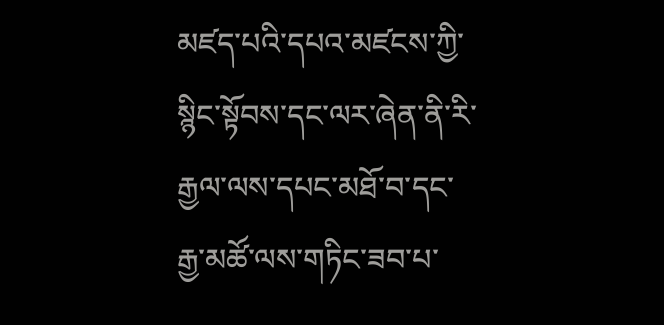མཛད་པའི་དཔའ་མཛངས་ཀྱི་སྙིང་སྟོབས་དང་ལར་ཞེན་ནི་རི་རྒྱལ་ལས་དཔང་མཐོ་བ་དང་རྒྱ་མཚོ་ལས་གཏིང་ཟབ་པ་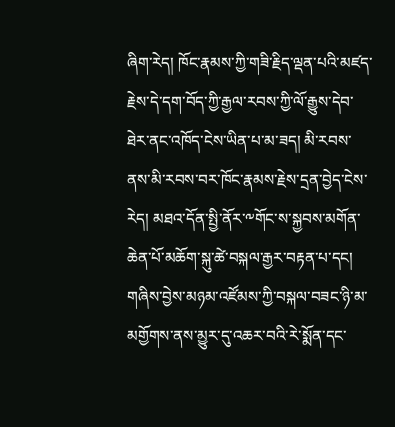ཞིག་རེད། ཁོང་རྣམས་ཀྱི་གཟི་རྗིད་ལྡན་པའི་མཛད་རྗེས་དེ་དག་བོད་ཀྱི་རྒྱལ་རབས་ཀྱི་ལོ་རྒྱུས་དེབ་ཐེར་ནང་འཁོད་ངེས་ཡིན་པ་མ་ཟད། མི་རབས་ནས་མི་རབས་བར་ཁོང་རྣམས་རྗེས་དྲན་བྱེད་ངེས་རེད། མཐའ་དོན་སྤྱི་ནོར་༸གོང་ས་སྐྱབས་མགོན་ཆེན་པོ་མཆོག་སྐུ་ཚེ་བསྐལ་རྒྱར་བརྟན་པ་དང། གཞིས་བྱེས་མཉམ་འཛོམས་ཀྱི་བསྐལ་བཟང་ཉི་མ་མགྱོགས་ནས་མྱུར་དུ་འཆར་བའི་རེ་སྨོན་དང་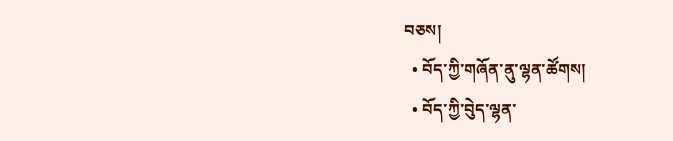བཅས།
  • བོད་ཀྱི་གཞོན་ནུ་ལྷན་ཚོགས།
  • བོད་ཀྱི་བེུད་ལྷན་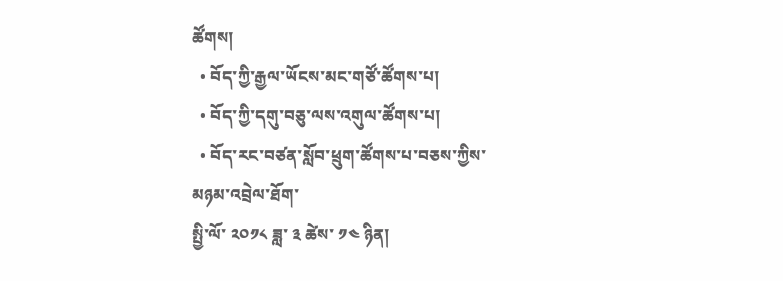ཚོགས།
  • བོད་ཀྱི་རྒྱལ་ཡོངས་མང་གཙོ་ཚོགས་པ།
  • བོད་ཀྱི་དགུ་བཅུ་ལས་འགུལ་ཚོགས་པ།
  • བོད་རང་བཙན་སློབ་ཕྲུག་ཚོགས་པ་བཅས་ཀྱིས་མཉམ་འབྲེལ་ཐོག་
སྤྱི་ལོ་ ༢༠༡༨ ཟླ་ ༣ ཚེས་ ༡༤ ཉིན།